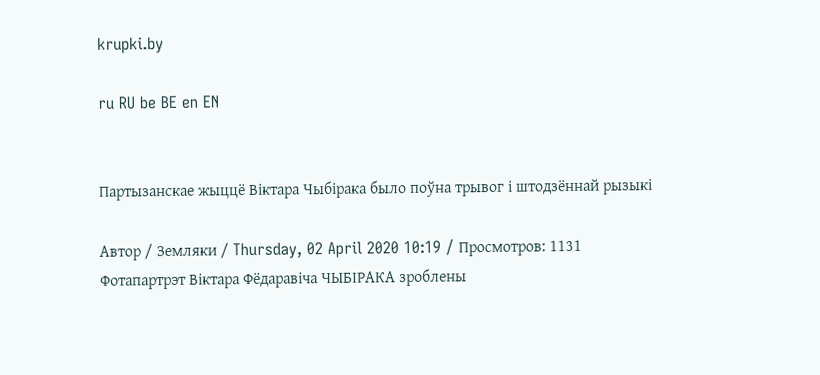krupki.by

ru RU be BE en EN


Партызанскае жыццё Віктара Чыбірака было поўна трывог і штодзённай рызыкі

Автор / Земляки / Thursday, 02 April 2020 10:19 / Просмотров: 1131
Фотапартрэт Віктара Фёдаравіча ЧЫБІРАКА зроблены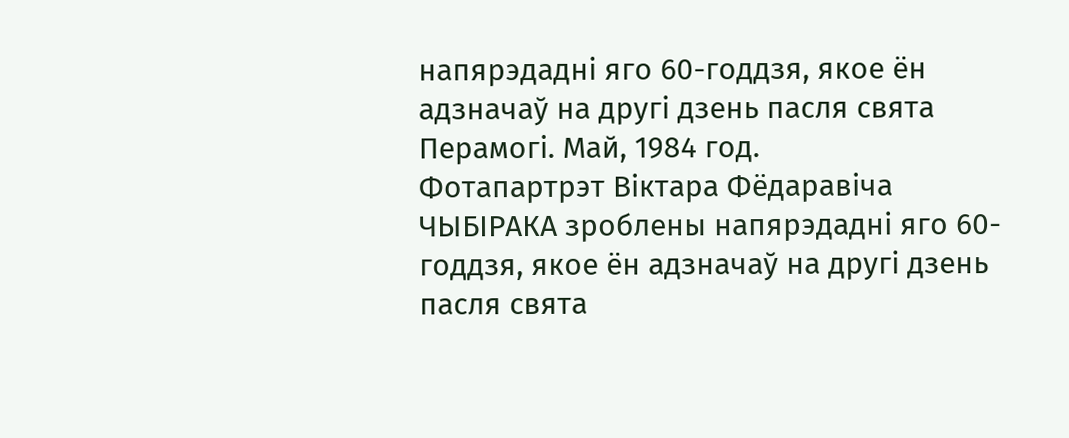напярэдадні яго 60-годдзя, якое ён адзначаў на другі дзень пасля свята Перамогі. Май, 1984 год.
Фотапартрэт Віктара Фёдаравіча ЧЫБІРАКА зроблены напярэдадні яго 60-годдзя, якое ён адзначаў на другі дзень пасля свята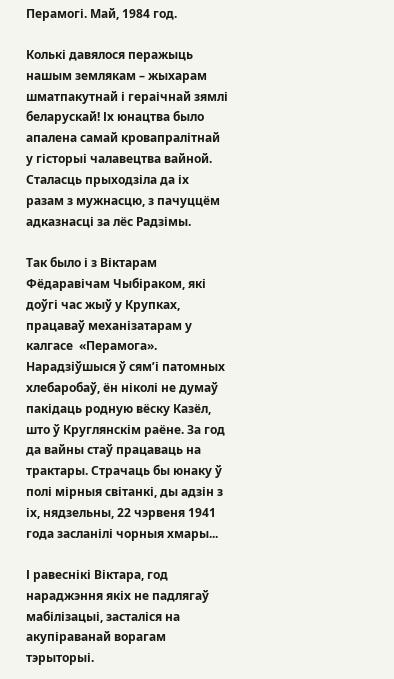Перамогі. Май, 1984 год.

Колькі давялося перажыць нашым землякам – жыхарам шматпакутнай і гераічнай зямлі беларускай! Іх юнацтва было апалена самай кровапралітнай у гісторыі чалавецтва вайной. Сталасць прыходзіла да іх разам з мужнасцю, з пачуццём адказнасці за лёс Радзімы.

Так было і з Віктарам Фёдаравічам Чыбіраком, які доўгі час жыў у Крупках, працаваў механізатарам у калгасе  «Перамога». Нарадзіўшыся ў сям’і патомных хлебаробаў, ён ніколі не думаў пакідаць родную вёску Казёл, што ў Круглянскім раёне. За год да вайны стаў працаваць на трактары. Страчаць бы юнаку ў полі мірныя світанкі, ды адзін з іх, нядзельны, 22 чэрвеня 1941 года засланілі чорныя хмары...

І равеснікі Віктара, год нараджэння якіх не падлягаў мабілізацыі, засталіся на акупіраванай ворагам тэрыторыі.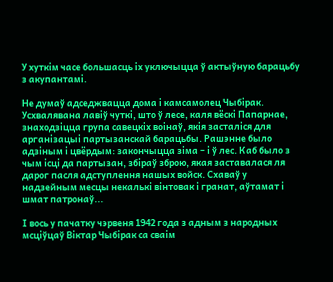У хуткім часе большасць іх уключыцца ў актыўную барацьбу з акупантамі.

Не думаў адседжвацца дома і камсамолец Чыбірак. Усхвалявана лавіў чуткі, што ў лесе, каля вёскі Папарнае, знаходзіцца група савецкіх воінаў, якія засталіся для арганізацыі партызанскай барацьбы. Рашэнне было адзіным і цвёрдым: закончыцца зіма – і ў лес. Каб было з чым ісці да партызан, збіраў зброю, якая заставалася ля дарог пасля адступлення нашых войск. Схаваў у надзейным месцы некалькі вінтовак і гранат, аўтамат і шмат патронаў...

І вось у пачатку чэрвеня 1942 года з адным з народных мсціўцаў Віктар Чыбірак са сваім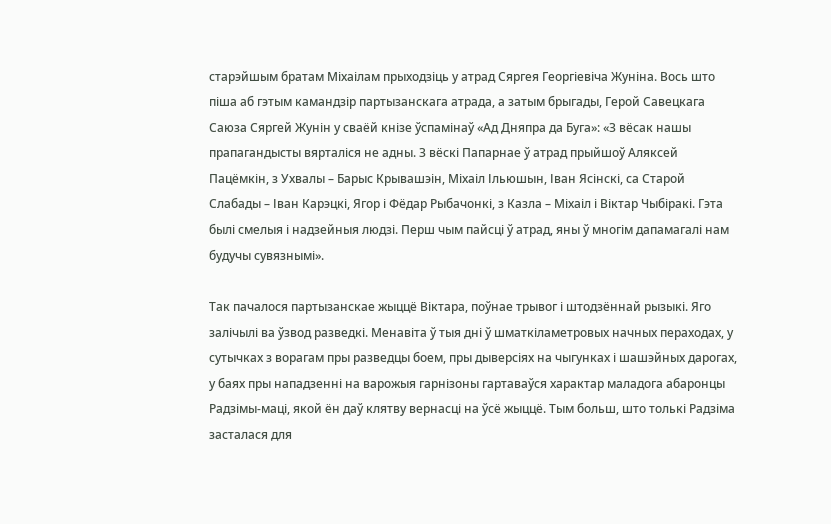старэйшым братам Міхаілам прыходзіць у атрад Сяргея Георгіевіча Жуніна. Вось што піша аб гэтым камандзір партызанскага атрада, а затым брыгады, Герой Савецкага Саюза Сяргей Жунін у сваёй кнізе ўспамінаў «Ад Дняпра да Буга»: «З вёсак нашы прапагандысты вярталіся не адны. З вёскі Папарнае ў атрад прыйшоў Аляксей Пацёмкін, з Ухвалы – Барыс Крывашэін, Міхаіл Ільюшын, Іван Ясінскі, са Старой Слабады – Іван Карэцкі, Ягор і Фёдар Рыбачонкі, з Казла – Міхаіл і Віктар Чыбіракі. Гэта былі смелыя і надзейныя людзі. Перш чым пайсці ў атрад, яны ў многім дапамагалі нам будучы сувязнымі».

Так пачалося партызанскае жыццё Віктара, поўнае трывог і штодзённай рызыкі. Яго залічылі ва ўзвод разведкі. Менавіта ў тыя дні ў шматкіламетровых начных пераходах, у сутычках з ворагам пры разведцы боем, пры дыверсіях на чыгунках і шашэйных дарогах, у баях пры нападзенні на варожыя гарнізоны гартаваўся характар маладога абаронцы Радзімы-маці, якой ён даў клятву вернасці на ўсё жыццё. Тым больш, што толькі Радзіма засталася для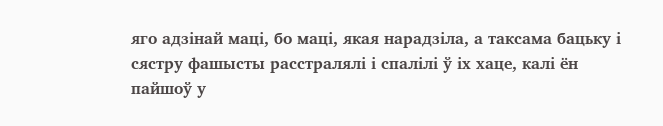яго адзінай маці, бо маці, якая нарадзіла, а таксама бацьку і сястру фашысты расстралялі і спалілі ў іх хаце, калі ён пайшоў у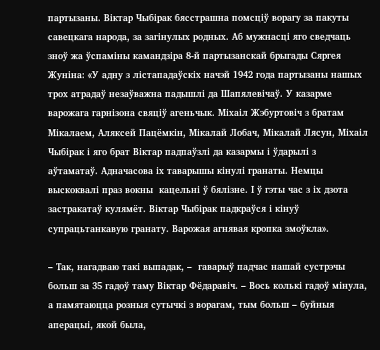партызаны. Віктар Чыбірак бясстрашна помсціў ворагу за пакуты савецкага народа, за загінулых родных. Аб мужнасці яго сведчаць зноў жа ўспаміны камандзіра 8-й партызанскай брыгады Сяргея Жуніна: «У адну з лістападаўскіх начэй 1942 года партызаны нашых трох атрадаў незаўважна падышлі да Шапялевічаў. У казарме варожага гарнізона свяціў агеньчык. Міхаіл Жэбуртовіч з братам Мікалаем, Аляксей Пацёмкін, Мікалай Лобач, Мікалай Лясун, Міхаіл Чыбірак і яго брат Віктар падпаўзлі да казармы і ўдарылі з аўтаматаў. Адначасова іх таварышы кінулі гранаты. Немцы выскоквалі праз вокны  кацельні ў бялізне. І ў гэты час з іх дзота застракатаў кулямёт. Віктар Чыбірак падкраўся і кінуў супрацьтанкавую гранату. Варожая агнявая кропка змоўкла».

– Так, нагадваю такі выпадак, –  гаварыў падчас нашай сустрэчы больш за 35 гадоў таму Віктар Фёдаравіч. – Вось колькі гадоў мінула, а памятаюцца розныя сутычкі з ворагам, тым больш – буйныя аперацыі, якой была,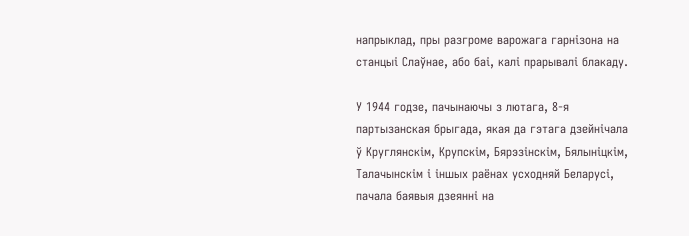напрыклад, пры разгроме варожага гарнізона на станцыі Слаўнае, або баі, калі прарывалі блакаду.

У 1944 годзе, пачынаючы з лютага, 8-я партызанская брыгада, якая да гэтага дзейнічала ў Круглянскім, Крупскім, Бярэзінскім, Бялыніцкім, Талачынскім і іншых раёнах усходняй Беларусі, пачала баявыя дзеянні на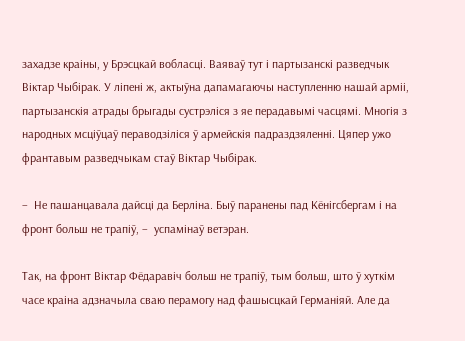захадзе краіны, у Брэсцкай вобласці. Ваяваў тут і партызанскі разведчык Віктар Чыбірак. У ліпені ж, актыўна дапамагаючы наступленню нашай арміі, партызанскія атрады брыгады сустрэліся з яе перадавымі часцямі. Многія з народных мсціўцаў пераводзіліся ў армейскія падраздзяленні. Цяпер ужо франтавым разведчыкам стаў Віктар Чыбірак.

–  Не пашанцавала дайсці да Берліна. Быў паранены пад Кёнігсбергам і на фронт больш не трапіў, –  успамінаў ветэран.

Так, на фронт Віктар Фёдаравіч больш не трапіў, тым больш, што ў хуткім часе краіна адзначыла сваю перамогу над фашысцкай Германіяй. Але да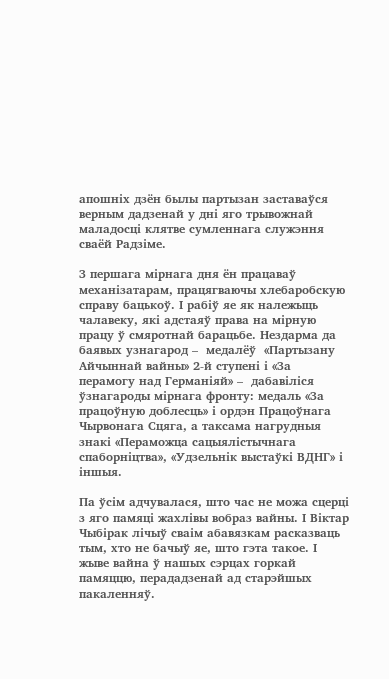апошніх дзён былы партызан заставаўся верным дадзенай у дні яго трывожнай маладосці клятве сумленнага служэння сваёй Радзіме.

З першага мірнага дня ён працаваў механізатарам, працягваючы хлебаробскую справу бацькоў. І рабіў яе як належыць чалавеку, які адстаяў права на мірную працу ў смяротнай барацьбе. Нездарма да баявых узнагарод –  медалёў  «Партызану Айчыннай вайны» 2-й ступені і «За перамогу над Германіяй» –  дабавіліся ўзнагароды мірнага фронту: медаль «За працоўную доблесць» і ордэн Працоўнага Чырвонага Сцяга, а таксама нагрудныя знакі «Пераможца сацыялістычнага спаборніцтва», «Удзельнік выстаўкі ВДНГ» і іншыя.

Па ўсім адчувалася, што час не можа сцерці з яго памяці жахлівы вобраз вайны. І Віктар Чыбірак лічыў сваім абавязкам расказваць тым, хто не бачыў яе, што гэта такое. І жыве вайна ў нашых сэрцах горкай памяццю, перададзенай ад старэйшых пакаленняў.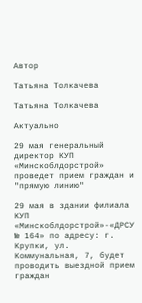Автор

Татьяна Толкачева

Татьяна Толкачева

Актуально

29 мая генеральный директор КУП «Минскоблдорстрой» проведет прием граждан и "прямую линию"

29 мая в здании филиала КУП «Минскоблдорстрой»-«ДРСУ № 164» по адресу: г. Крупки, ул. Коммунальная, 7, будет проводить выездной прием граждан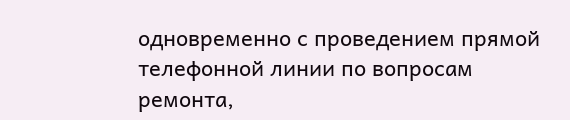одновременно с проведением прямой телефонной линии по вопросам ремонта,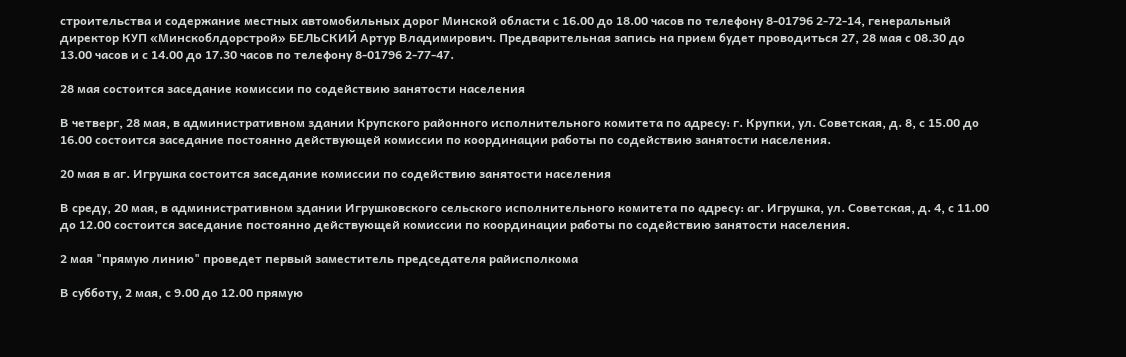строительства и содержание местных автомобильных дорог Минской области с 16.00 до 18.00 часов по телефону 8-01796 2-72-14, генеральный директор КУП «Минскоблдорстрой» БЕЛЬСКИЙ Артур Владимирович. Предварительная запись на прием будет проводиться 27, 28 мая с 08.30 до 13.00 часов и с 14.00 до 17.30 часов по телефону 8-01796 2-77-47.

28 мая состоится заседание комиссии по содействию занятости населения

В четверг, 28 мая, в административном здании Крупского районного исполнительного комитета по адресу: г. Крупки, ул. Советская, д. 8, с 15.00 до 16.00 состоится заседание постоянно действующей комиссии по координации работы по содействию занятости населения.

20 мая в аг. Игрушка состоится заседание комиссии по содействию занятости населения

В среду, 20 мая, в административном здании Игрушковского сельского исполнительного комитета по адресу: аг. Игрушка, ул. Советская, д. 4, с 11.00 до 12.00 состоится заседание постоянно действующей комиссии по координации работы по содействию занятости населения.

2 мая "прямую линию" проведет первый заместитель председателя райисполкома

В субботу, 2 мая, с 9.00 до 12.00 прямую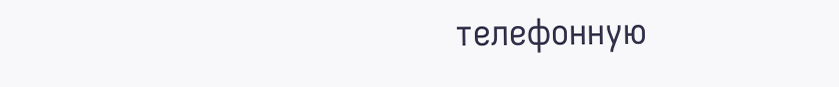телефонную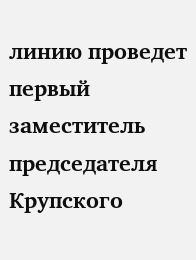линию проведет первый заместитель председателя Крупского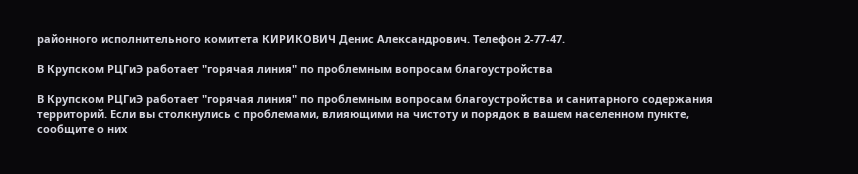районного исполнительного комитета КИРИКОВИЧ Денис Александрович. Телефон 2-77-47.

В Крупском РЦГиЭ работает "горячая линия" по проблемным вопросам благоустройства

В Крупском РЦГиЭ работает "горячая линия" по проблемным вопросам благоустройства и санитарного содержания территорий. Если вы столкнулись с проблемами, влияющими на чистоту и порядок в вашем населенном пункте, сообщите о них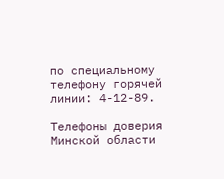по специальному телефону горячей линии: 4-12-89.

Телефоны доверия Минской области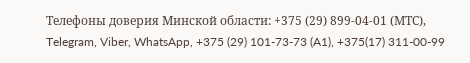Телефоны доверия Минской области: +375 (29) 899-04-01 (МТС), Telegram, Viber, WhatsApp, +375 (29) 101-73-73 (A1), +375(17) 311-00-99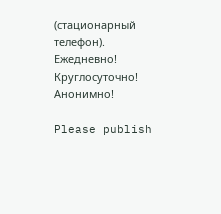(стационарный телефон). Ежедневно! Круглосуточно! Анонимно!

Please publish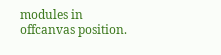modules in offcanvas position.